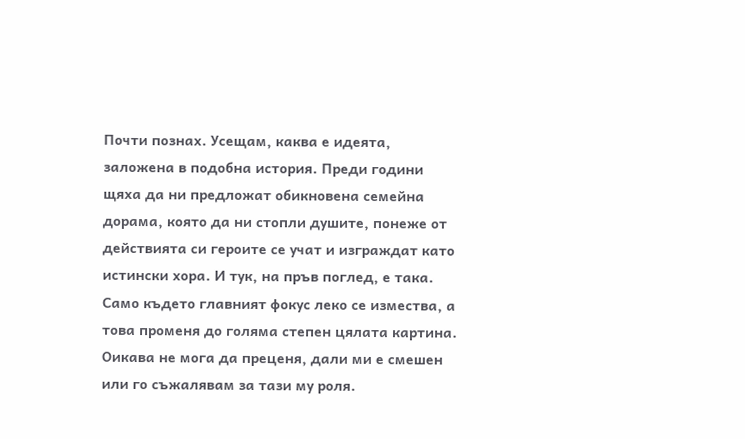Почти познах. Усещам, каква е идеята, заложена в подобна история. Преди години щяха да ни предложат обикновена семейна дорама, която да ни стопли душите, понеже от действията си героите се учат и изграждат като истински хора. И тук, на пръв поглед, е така. Само където главният фокус леко се измества, а това променя до голяма степен цялата картина.
Оикава не мога да преценя, дали ми е смешен или го съжалявам за тази му роля.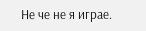Не че не я играе.